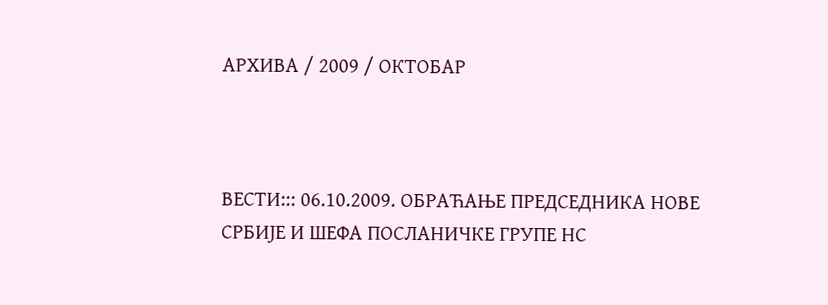АРХИВА / 2009 / ОКТОБАР



ВЕСТИ::: 06.10.2009. ОБРАЋАЊЕ ПРЕДСЕДНИКА НОВЕ СРБИЈЕ И ШЕФА ПОСЛАНИЧКЕ ГРУПЕ НС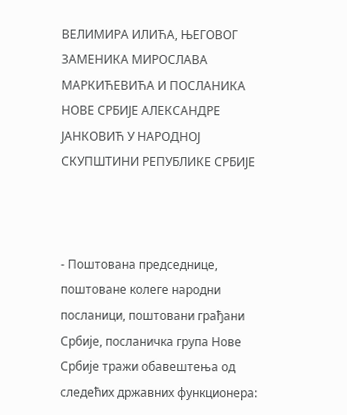ВЕЛИМИРА ИЛИЋА, ЊЕГОВОГ ЗАМЕНИКА МИРОСЛАВА МАРКИЋЕВИЋА И ПОСЛАНИКА НОВЕ СРБИЈЕ АЛЕКСАНДРЕ ЈАНКОВИЋ У НАРОДНОЈ СКУПШТИНИ РЕПУБЛИКЕ СРБИЈЕ



- Поштована председнице, поштоване колеге народни посланици, поштовани грађани Србије, посланичка група Нове Србије тражи обавештења од следећих државних функционера: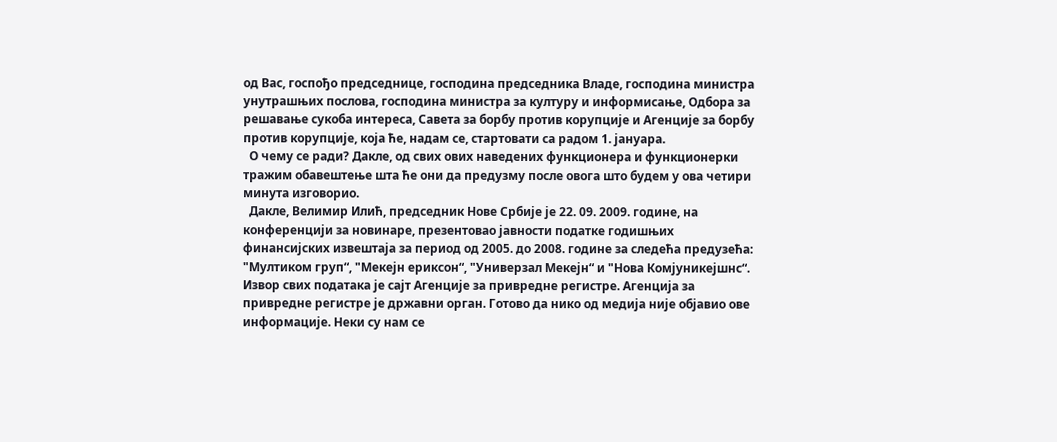од Вас, госпођо председнице, господина председника Владе, господина министра унутрашњих послова, господина министра за културу и информисање, Одбора за решавање сукоба интереса, Савета за борбу против корупције и Агенције за борбу против корупције, која ће, надам се, стартовати са радом 1. јануара.
  О чему се ради? Дакле, од свих ових наведених функционера и функционерки тражим обавештење шта ће они да предузму после овога што будем у ова четири минута изговорио.
  Дакле, Велимир Илић, председник Нове Србије је 22. 09. 2009. године, на конференцији за новинаре, презентовао јавности податке годишњих финансијских извештаја за период од 2005. до 2008. године за следећа предузећа: "Мултиком груп“, "Мекејн ериксон“, "Универзал Мекејн“ и "Нова Комјуникејшнс“. Извор свих података је сајт Агенције за привредне регистре. Агенција за привредне регистре је државни орган. Готово да нико од медија није објавио ове информације. Неки су нам се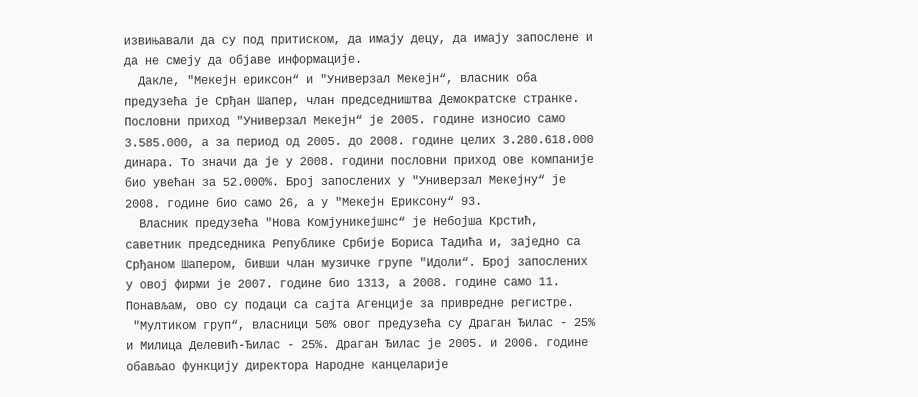извињавали да су под притиском, да имају децу, да имају запослене и да не смеју да објаве информације.
  Дакле, "Мекејн ериксон“ и "Универзал Мекејн“, власник оба предузећа је Срђан Шапер, члан председништва Демократске странке. Пословни приход "Универзал Мекејн“ је 2005. године износио само 3.585.000, а за период од 2005. до 2008. године целих 3.280.618.000 динара. То значи да је у 2008. години пословни приход ове компаније био увећан за 52.000%. Број запослених у "Универзал Мекејну“ је 2008. године био само 26, а у "Мекејн Ериксону“ 93.
  Власник предузећа "Нова Комјуникејшнс“ је Небојша Крстић, саветник председника Републике Србије Бориса Тадића и, заједно са Срђаном Шапером, бивши члан музичке групе "Идоли“. Број запослених у овој фирми је 2007. године био 1313, а 2008. године само 11. Понављам, ово су подаци са сајта Агенције за привредне регистре.
 "Мултиком груп“, власници 50% овог предузећа су Драган Ђилас - 25% и Милица Делевић-Ђилас - 25%. Драган Ђилас је 2005. и 2006. године обављао функцију директора Народне канцеларије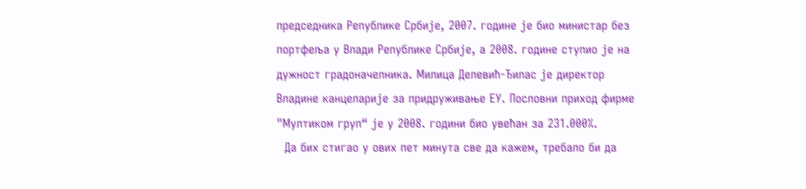председника Републике Србије, 2007. године је био министар без портфеља у Влади Републике Србије, а 2008. године ступио је на дужност градоначелника. Милица Делевић-Ђилас је директор Владине канцеларије за придруживање ЕУ. Пословни приход фирме "Мултиком груп“ је у 2008. години био увећан за 231.000%.
  Да бих стигао у ових пет минута све да кажем, требало би да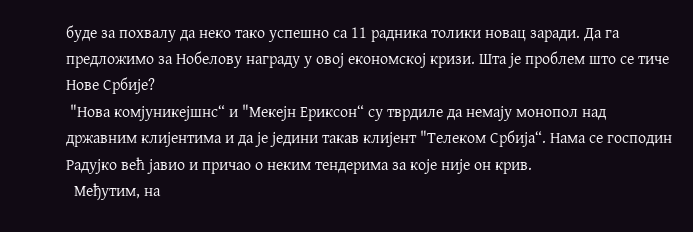буде за похвалу да неко тако успешно са 11 радника толики новац заради. Да га предложимо за Нобелову награду у овој економској кризи. Шта је проблем што се тиче Нове Србије?
 "Нова комјуникејшнс“ и "Мекејн Ериксон“ су тврдиле да немају монопол над државним клијентима и да је једини такав клијент "Телеком Србија“. Нама се господин Радујко већ јавио и причао о неким тендерима за које није он крив.
  Међутим, на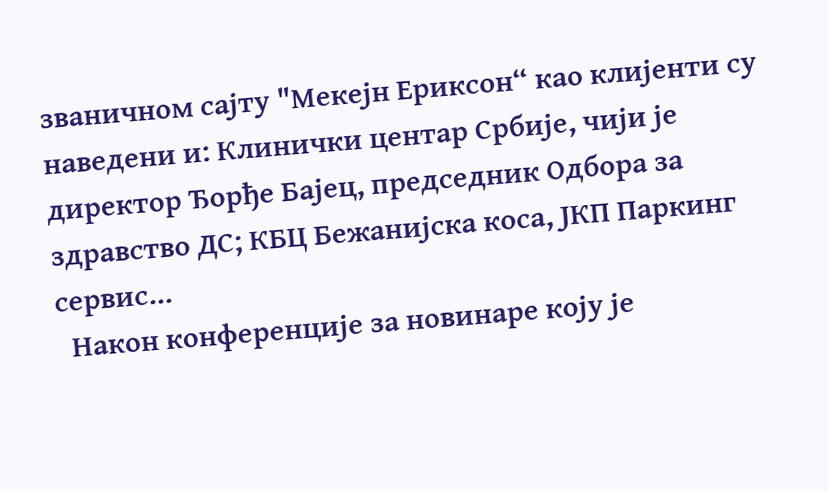званичном сајту "Мекејн Ериксон“ као клијенти су наведени и: Клинички центар Србије, чији је директор Ђорђе Бајец, председник Одбора за здравство ДС; КБЦ Бежанијска коса, ЈКП Паркинг сервис...
  Након конференције за новинаре коју је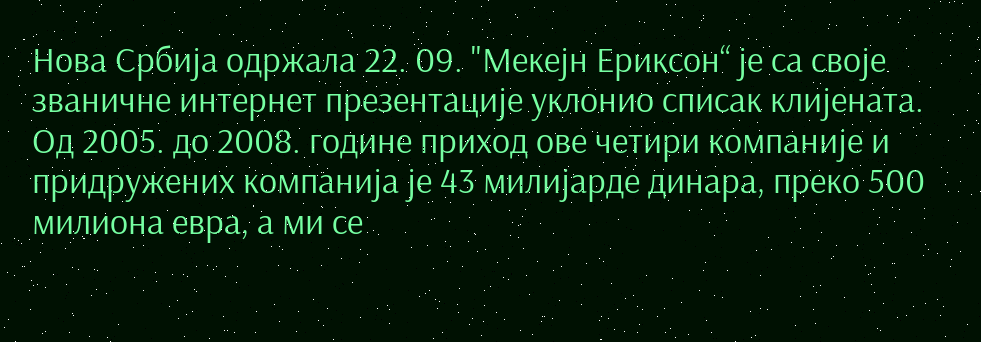Нова Србија одржала 22. 09. "Мекејн Ериксон“ је са своје званичне интернет презентације уклонио списак клијената. Од 2005. до 2008. године приход ове четири компаније и придружених компанија је 43 милијарде динара, преко 500 милиона евра, а ми се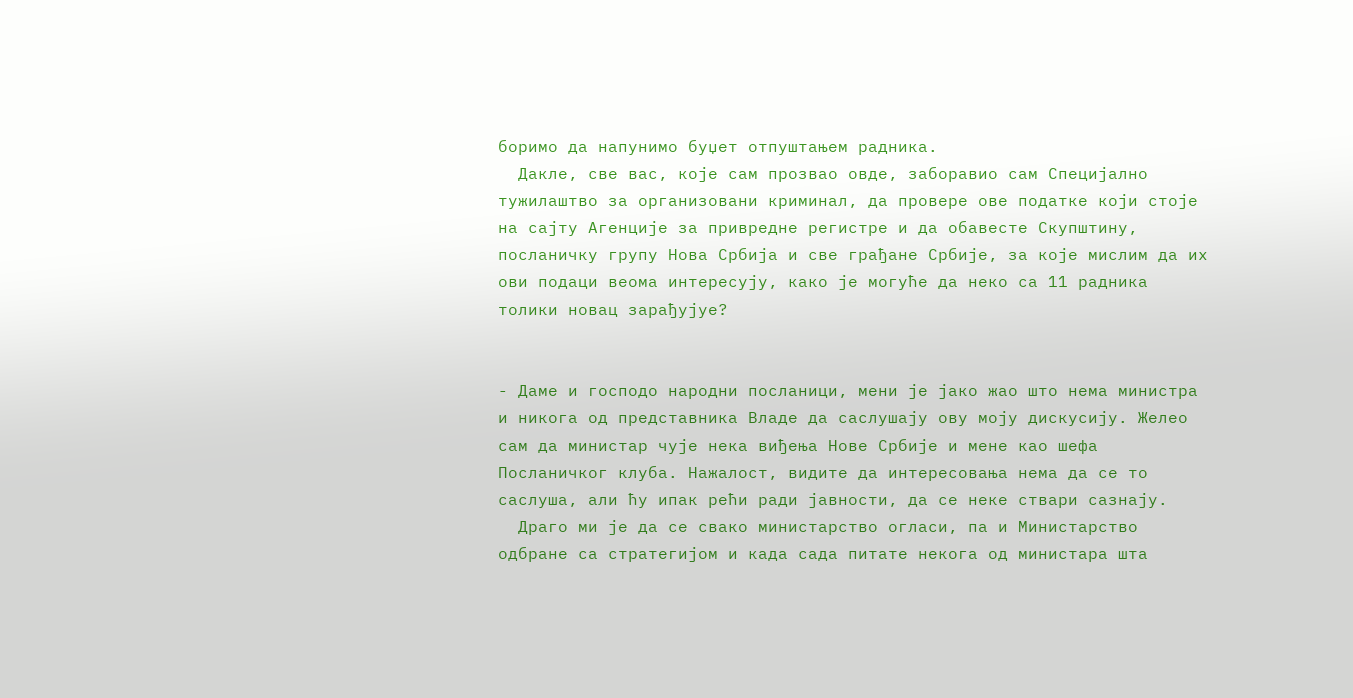боримо да напунимо буџет отпуштањем радника.
  Дакле, све вас, које сам прозвао овде, заборавио сам Специјално тужилаштво за организовани криминал, да провере ове податке који стоје на сајту Агенције за привредне регистре и да обавесте Скупштину, посланичку групу Нова Србија и све грађане Србије, за које мислим да их ови подаци веома интересују, како је могуће да неко са 11 радника толики новац зарађујуе?


- Даме и господо народни посланици, мени је јако жао што нема министра и никога од представника Владе да саслушају ову моју дискусију. Желео сам да министар чује нека виђења Нове Србије и мене као шефа Посланичког клуба. Нажалост, видите да интересовања нема да се то саслуша, али ћу ипак рећи ради јавности, да се неке ствари сазнају.
  Драго ми је да се свако министарство огласи, па и Министарство одбране са стратегијом и када сада питате некога од министара шта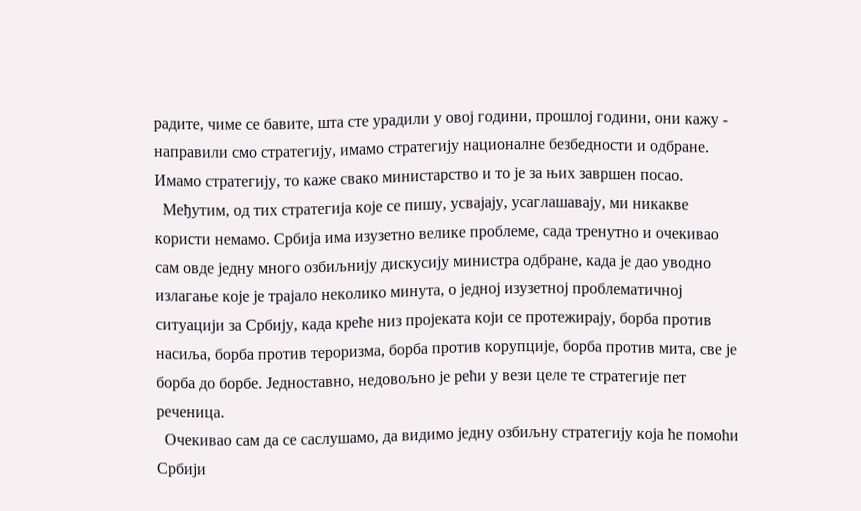радите, чиме се бавите, шта сте урадили у овој години, прошлој години, они кажу - направили смо стратегију, имамо стратегију националне безбедности и одбране. Имамо стратегију, то каже свако министарство и то је за њих завршен посао.
  Међутим, од тих стратегија које се пишу, усвајају, усаглашавају, ми никакве користи немамо. Србија има изузетно велике проблеме, сада тренутно и очекивао сам овде једну много озбиљнију дискусију министра одбране, када је дао уводно излагање које је трајало неколико минута, о једној изузетној проблематичној ситуацији за Србију, када креће низ пројеката који се протежирају, борба против насиља, борба против тероризма, борба против корупције, борба против мита, све је борба до борбе. Једноставно, недовољно је рећи у вези целе те стратегије пет реченица.
  Очекивао сам да се саслушамо, да видимо једну озбиљну стратегију која ће помоћи Србији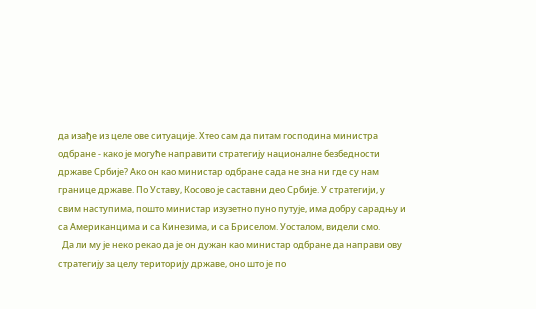да изађе из целе ове ситуације. Хтео сам да питам господина министра одбране - како је могуће направити стратегију националне безбедности државе Србије? Ако он као министар одбране сада не зна ни где су нам границе државе. По Уставу, Косово је саставни део Србије. У стратегији, у свим наступима, пошто министар изузетно пуно путује, има добру сарадњу и са Американцима и са Кинезима, и са Бриселом. Уосталом, видели смо.
  Да ли му је неко рекао да је он дужан као министар одбране да направи ову стратегију за целу територију државе, оно што је по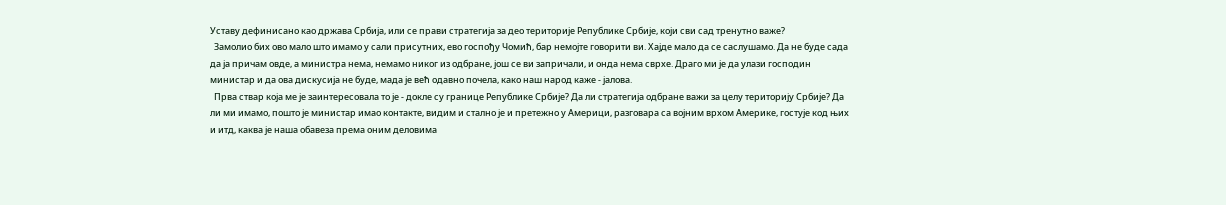Уставу дефинисано као држава Србија, или се прави стратегија за део територије Републике Србије, који сви сад тренутно важе?
  Замолио бих ово мало што имамо у сали присутних, ево госпођу Чомић, бар немојте говорити ви. Хајде мало да се саслушамо. Да не буде сада да ја причам овде, а министра нема, немамо никог из одбране, још се ви запричали, и онда нема сврхе. Драго ми је да улази господин министар и да ова дискусија не буде, мада је већ одавно почела, како наш народ каже - јалова.
  Прва ствар која ме је заинтересовала то је - докле су границе Републике Србије? Да ли стратегија одбране важи за целу територију Србије? Да ли ми имамо, пошто је министар имао контакте, видим и стално је и претежно у Америци, разговара са војним врхом Америке, гостује код њих и итд, каква је наша обавеза према оним деловима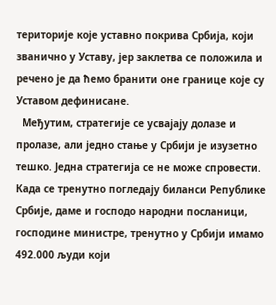територије које уставно покрива Србија, који званично у Уставу, јер заклетва се положила и речено је да ћемо бранити оне границе које су Уставом дефинисане.
  Међутим, стратегије се усвајају долазе и пролазе, али једно стање у Србији је изузетно тешко. Једна стратегија се не може спровести. Када се тренутно погледају биланси Републике Србије, даме и господо народни посланици, господине министре, тренутно у Србији имамо 492.000 људи који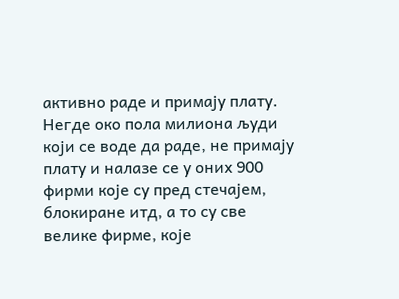активно раде и примају плату. Негде око пола милиона људи који се воде да раде, не примају плату и налазе се у оних 900 фирми које су пред стечајем, блокиране итд, а то су све велике фирме, које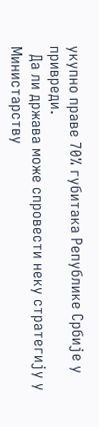укупно праве 70% губитака Републике Србије у привреди.
  Да ли држава може спровести неку стратегију у Министарству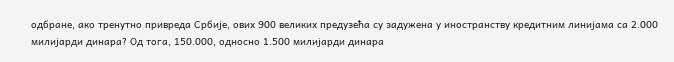одбране, ако тренутно привреда Србије, ових 900 великих предузећа су задужена у иностранству кредитним линијама са 2.000 милијарди динара? Од тога, 150.000, односно 1.500 милијарди динара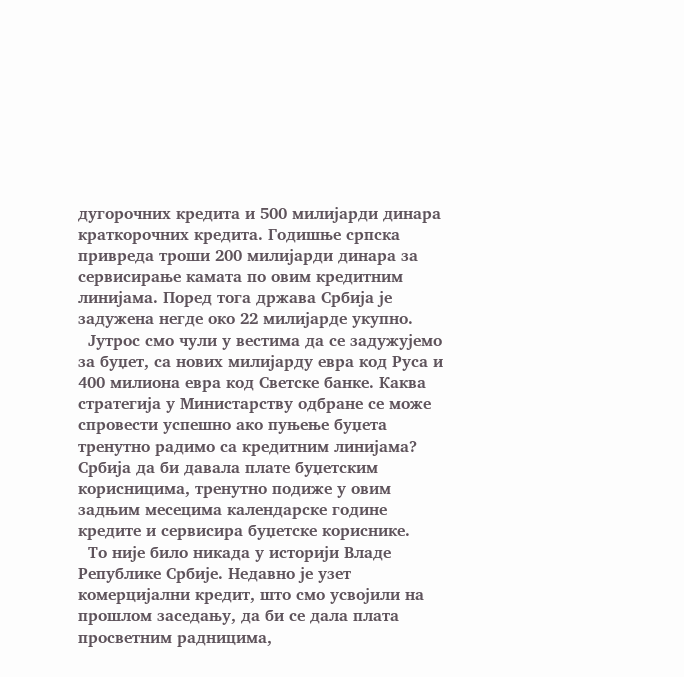дугорочних кредита и 500 милијарди динара краткорочних кредита. Годишње српска привреда троши 200 милијарди динара за сервисирање камата по овим кредитним линијама. Поред тога држава Србија је задужена негде око 22 милијарде укупно.
  Јутрос смо чули у вестима да се задужујемо за буџет, са нових милијарду евра код Руса и 400 милиона евра код Светске банке. Каква стратегија у Министарству одбране се може спровести успешно ако пуњење буџета тренутно радимо са кредитним линијама? Србија да би давала плате буџетским корисницима, тренутно подиже у овим задњим месецима календарске године кредите и сервисира буџетске кориснике.
  То није било никада у историји Владе Републике Србије. Недавно је узет комерцијални кредит, што смо усвојили на прошлом заседању, да би се дала плата просветним радницима,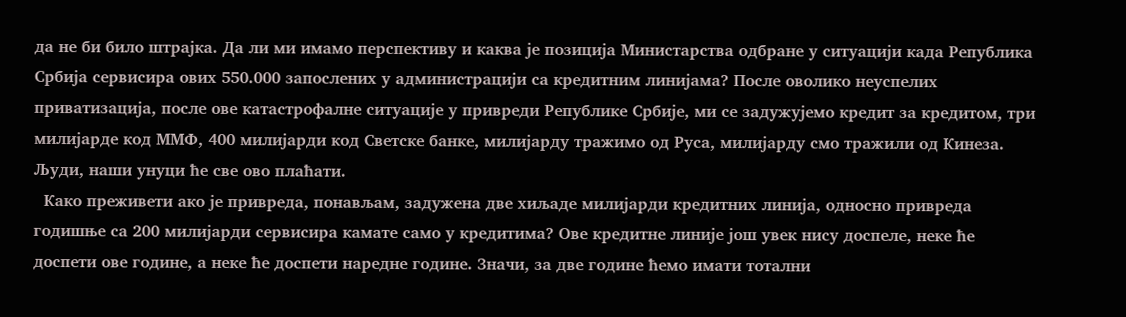да не би било штрајка. Да ли ми имамо перспективу и каква је позиција Министарства одбране у ситуацији када Република Србија сервисира ових 550.000 запослених у администрацији са кредитним линијама? После оволико неуспелих приватизација, после ове катастрофалне ситуације у привреди Републике Србије, ми се задужујемо кредит за кредитом, три милијарде код ММФ, 400 милијарди код Светске банке, милијарду тражимо од Руса, милијарду смо тражили од Кинеза. Људи, наши унуци ће све ово плаћати.
  Како преживети ако је привреда, понављам, задужена две хиљаде милијарди кредитних линија, односно привреда годишње са 200 милијарди сервисира камате само у кредитима? Ове кредитне линије још увек нису доспеле, неке ће доспети ове године, а неке ће доспети наредне године. Значи, за две године ћемо имати тотални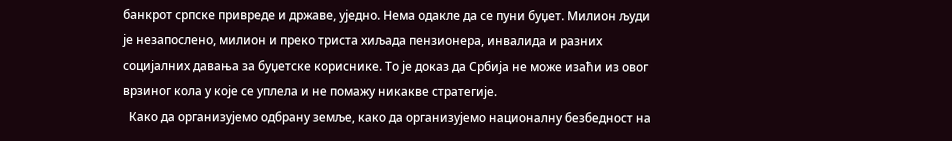банкрот српске привреде и државе, уједно. Нема одакле да се пуни буџет. Милион људи је незапослено, милион и преко триста хиљада пензионера, инвалида и разних социјалних давања за буџетске кориснике. То је доказ да Србија не може изаћи из овог врзиног кола у које се уплела и не помажу никакве стратегије.
  Како да организујемо одбрану земље, како да организујемо националну безбедност на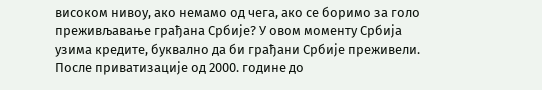високом нивоу, ако немамо од чега, ако се боримо за голо преживљавање грађана Србије? У овом моменту Србија узима кредите, буквално да би грађани Србије преживели. После приватизације од 2000. године до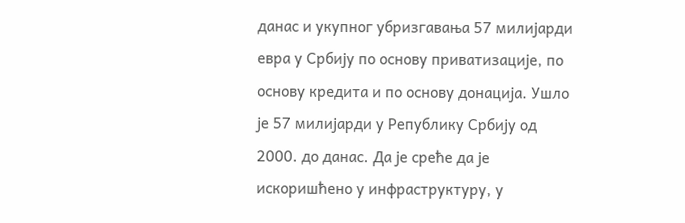данас и укупног убризгавања 57 милијарди евра у Србију по основу приватизације, по основу кредита и по основу донација. Ушло је 57 милијарди у Републику Србију од 2000. до данас. Да је среће да је искоришћено у инфраструктуру, у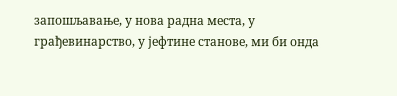запошљавање, у нова радна места, у грађевинарство, у јефтине станове, ми би онда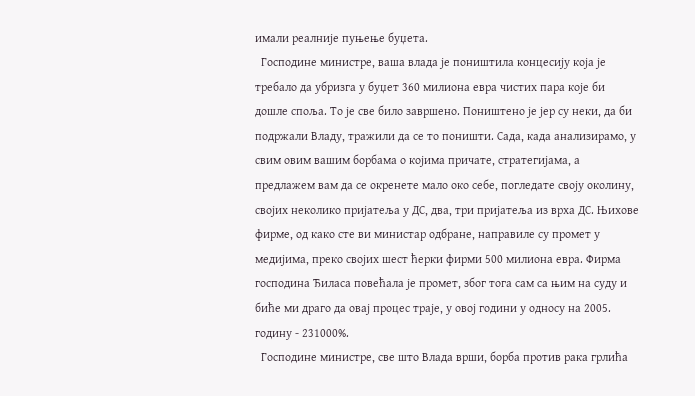имали реалније пуњење буџета.
  Господине министре, ваша влада је поништила концесију која је требало да убризга у буџет 360 милиона евра чистих пара које би дошле споља. То је све било завршено. Поништено је јер су неки, да би подржали Владу, тражили да се то поништи. Сада, када анализирамо, у свим овим вашим борбама о којима причате, стратегијама, а предлажем вам да се окренете мало око себе, погледате своју околину, својих неколико пријатеља у ДС, два, три пријатеља из врха ДС. Њихове фирме, од како сте ви министар одбране, направиле су промет у медијима, преко својих шест ћерки фирми 500 милиона евра. Фирма господина Ђиласа повећала је промет, због тога сам са њим на суду и биће ми драго да овај процес траје, у овој години у односу на 2005. годину - 231000%.
  Господине министре, све што Влада врши, борба против рака грлића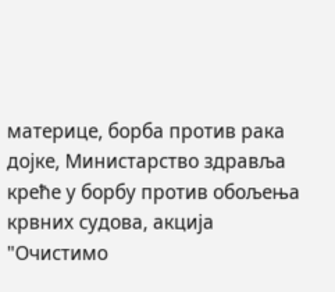материце, борба против рака дојке, Министарство здравља креће у борбу против обољења крвних судова, акција "Очистимо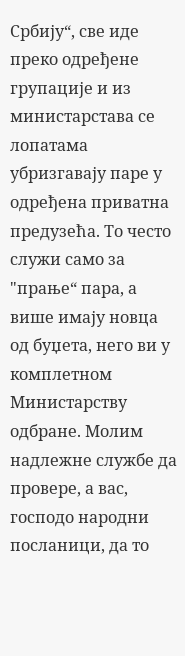Србију“, све иде преко одређене групације и из министарстава се лопатама убризгавају паре у одређена приватна предузећа. То често служи само за "прање“ пара, а више имају новца од буџета, него ви у комплетном Министарству одбране. Молим надлежне службе да провере, а вас, господо народни посланици, да то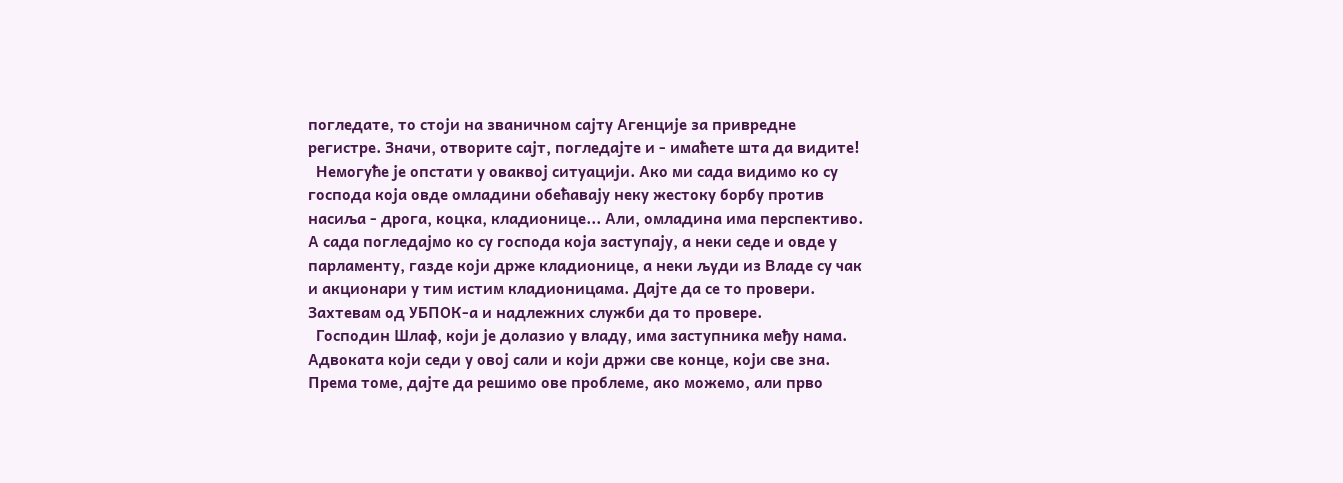погледате, то стоји на званичном сајту Агенције за привредне регистре. Значи, отворите сајт, погледајте и - имаћете шта да видите!
  Немогуће је опстати у оваквој ситуацији. Ако ми сада видимо ко су господа која овде омладини обећавају неку жестоку борбу против насиља - дрога, коцка, кладионице... Али, омладина има перспективо. А сада погледајмо ко су господа која заступају, а неки седе и овде у парламенту, газде који држе кладионице, а неки људи из Владе су чак и акционари у тим истим кладионицама. Дајте да се то провери. Захтевам од УБПОК-а и надлежних служби да то провере.
  Господин Шлаф, који је долазио у владу, има заступника међу нама. Адвоката који седи у овој сали и који држи све конце, који све зна. Према томе, дајте да решимо ове проблеме, ако можемо, али прво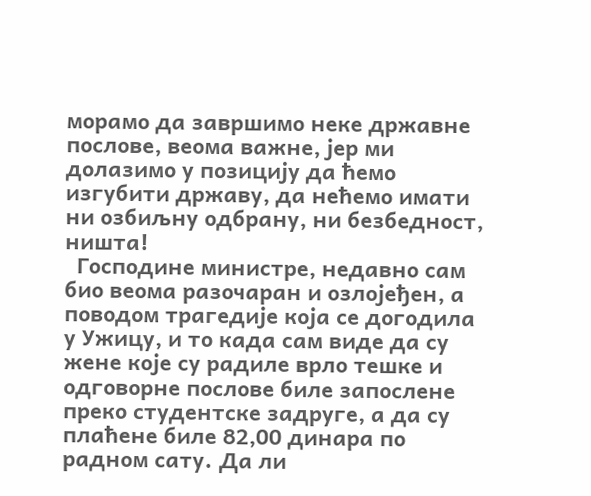морамо да завршимо неке државне послове, веома важне, јер ми долазимо у позицију да ћемо изгубити државу, да нећемо имати ни озбиљну одбрану, ни безбедност, ништа!
  Господине министре, недавно сам био веома разочаран и озлојеђен, а поводом трагедије која се догодила у Ужицу, и то када сам виде да су жене које су радиле врло тешке и одговорне послове биле запослене преко студентске задруге, а да су плаћене биле 82,00 динара по радном сату. Да ли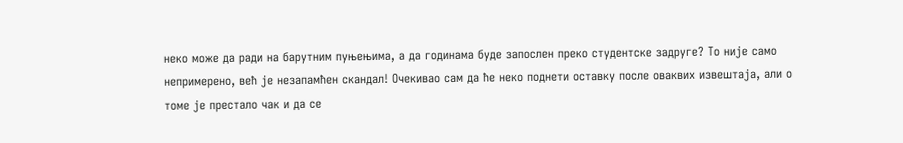неко може да ради на барутним пуњењима, а да годинама буде запослен преко студентске задруге? То није само непримерено, већ је незапамћен скандал! Очекивао сам да ће неко поднети оставку после оваквих извештаја, али о томе је престало чак и да се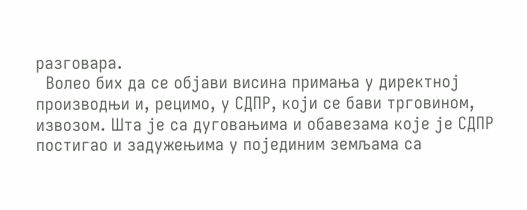разговара.
  Волео бих да се објави висина примања у директној производњи и, рецимо, у СДПР, који се бави трговином, извозом. Шта је са дуговањима и обавезама које је СДПР постигао и задужењима у појединим земљама са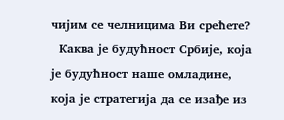чијим се челницима Ви срећете?
  Каква је будућност Србије, која је будућност наше омладине, која је стратегија да се изађе из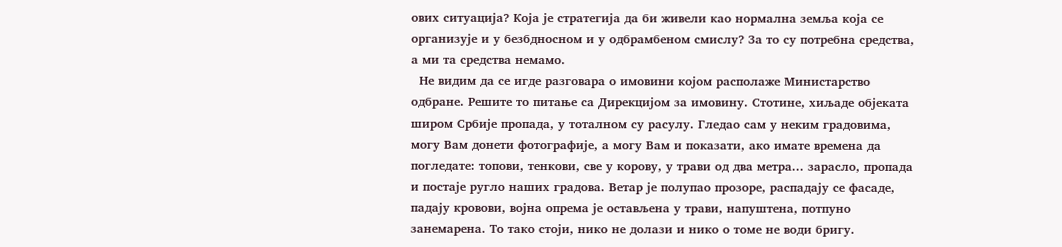ових ситуација? Која је стратегија да би живели као нормална земља која се организује и у безбдносном и у одбрамбеном смислу? За то су потребна средства, а ми та средства немамо.
  Не видим да се игде разговара о имовини којом располаже Министарство одбране. Решите то питање са Дирекцијом за имовину. Стотине, хиљаде објеката широм Србије пропада, у тоталном су расулу. Гледао сам у неким градовима, могу Вам донети фотографије, а могу Вам и показати, ако имате времена да погледате: топови, тенкови, све у корову, у трави од два метра... зарасло, пропада и постаје ругло наших градова. Ветар је полупао прозоре, распадају се фасаде, падају кровови, војна опрема је остављена у трави, напуштена, потпуно занемарена. То тако стоји, нико не долази и нико о томе не води бригу.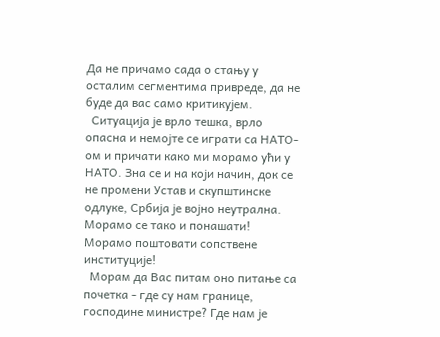Да не причамо сада о стању у осталим сегментима привреде, да не буде да вас само критикујем.
  Ситуација је врло тешка, врло опасна и немојте се играти са НАТО-ом и причати како ми морамо ући у НАТО. Зна се и на који начин, док се не промени Устав и скупштинске одлуке, Србија је војно неутрална. Морамо се тако и понашати! Морамо поштовати сопствене институције!
  Морам да Вас питам оно питање са почетка - где су нам границе, господине министре? Где нам је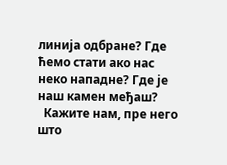линија одбране? Где ћемо стати ако нас неко нападне? Где је наш камен међаш?
  Кажите нам, пре него што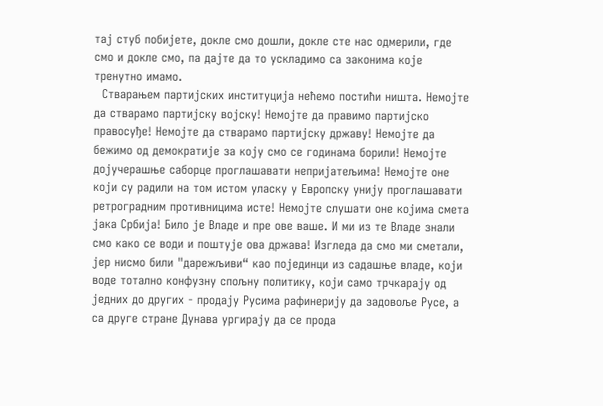тај стуб побијете, докле смо дошли, докле сте нас одмерили, где смо и докле смо, па дајте да то ускладимо са законима које тренутно имамо.
  Стварањем партијских институција нећемо постићи ништа. Немојте да стварамо партијску војску! Немојте да правимо партијско правосуђе! Немојте да стварамо партијску државу! Немојте да бежимо од демократије за коју смо се годинама борили! Немојте дојучерашње саборце проглашавати непријатељима! Немојте оне који су радили на том истом уласку у Европску унију проглашавати ретроградним противницима исте! Немојте слушати оне којима смета јака Србија! Било је Владе и пре ове ваше. И ми из те Владе знали смо како се води и поштује ова држава! Изгледа да смо ми сметали, јер нисмо били "дарежљиви“ као појединци из садашње владе, који воде тотално конфузну спољну политику, који само трчкарају од једних до других - продају Русима рафинерију да задовоље Русе, а са друге стране Дунава ургирају да се прода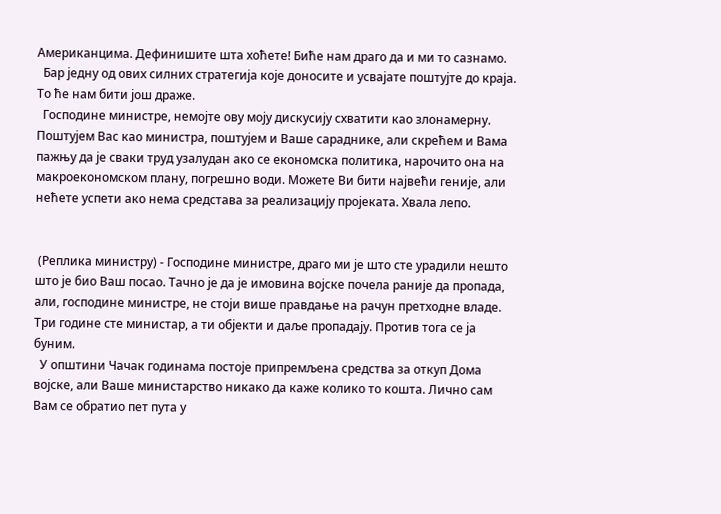Американцима. Дефинишите шта хоћете! Биће нам драго да и ми то сазнамо.
  Бар једну од ових силних стратегија које доносите и усвајате поштујте до краја. То ће нам бити још драже.
  Господине министре, немојте ову моју дискусију схватити као злонамерну. Поштујем Вас као министра, поштујем и Ваше сараднике, али скрећем и Вама пажњу да је сваки труд узалудан ако се економска политика, нарочито она на макроекономском плану, погрешно води. Можете Ви бити највећи геније, али нећете успети ако нема средстава за реализацију пројеката. Хвала лепо.


 (Реплика министру) - Господине министре, драго ми је што сте урадили нешто што је био Ваш посао. Тачно је да је имовина војске почела раније да пропада, али, господине министре, не стоји више правдање на рачун претходне владе. Три године сте министар, а ти објекти и даље пропадају. Против тога се ја буним.
  У општини Чачак годинама постоје припремљена средства за откуп Дома војске, али Ваше министарство никако да каже колико то кошта. Лично сам Вам се обратио пет пута у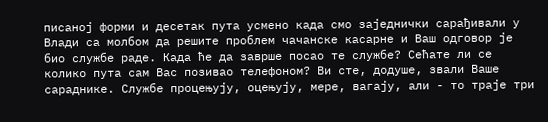писаној форми и десетак пута усмено када смо заједнички сарађивали у Влади са молбом да решите проблем чачанске касарне и Ваш одговор је био службе раде. Када ће да заврше посао те службе? Сећате ли се колико пута сам Вас позивао телефоном? Ви сте, додуше, звали Ваше сараднике. Службе процењују, оцењују, мере, вагају, али - то траје три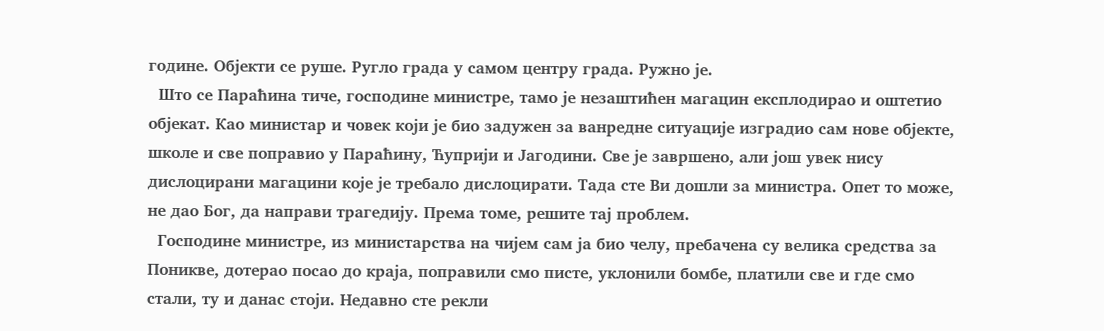године. Објекти се руше. Ругло града у самом центру града. Ружно је.
  Што се Параћина тиче, господине министре, тамо је незаштићен магацин експлодирао и оштетио објекат. Као министар и човек који је био задужен за ванредне ситуације изградио сам нове објекте, школе и све поправио у Параћину, Ћуприји и Јагодини. Све је завршено, али још увек нису дислоцирани магацини које је требало дислоцирати. Тада сте Ви дошли за министра. Опет то може, не дао Бог, да направи трагедију. Према томе, решите тај проблем.
  Господине министре, из министарства на чијем сам ја био челу, пребачена су велика средства за Поникве, дотерао посао до краја, поправили смо писте, уклонили бомбе, платили све и где смо стали, ту и данас стоји. Недавно сте рекли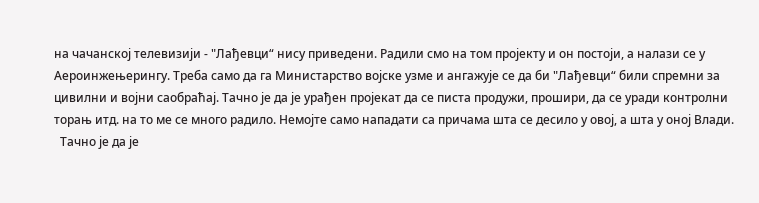на чачанској телевизији - "Лађевци“ нису приведени. Радили смо на том пројекту и он постоји, а налази се у Аероинжењерингу. Треба само да га Министарство војске узме и ангажује се да би "Лађевци“ били спремни за цивилни и војни саобраћај. Тачно је да је урађен пројекат да се писта продужи, прошири, да се уради контролни торањ итд. на то ме се много радило. Немојте само нападати са причама шта се десило у овој, а шта у оној Влади.
  Тачно је да је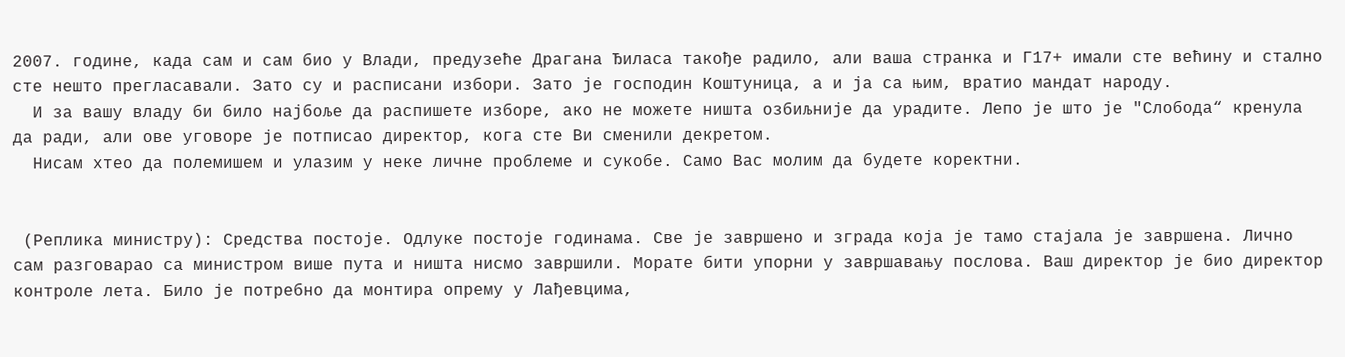2007. године, када сам и сам био у Влади, предузеће Драгана Ђиласа такође радило, али ваша странка и Г17+ имали сте већину и стално сте нешто прегласавали. Зато су и расписани избори. Зато је господин Коштуница, а и ја са њим, вратио мандат народу.
  И за вашу владу би било најбоље да распишете изборе, ако не можете ништа озбиљније да урадите. Лепо је што је "Слобода“ кренула да ради, али ове уговоре је потписао директор, кога сте Ви сменили декретом.
  Нисам хтео да полемишем и улазим у неке личне проблеме и сукобе. Само Вас молим да будете коректни.


 (Реплика министру): Средства постоје. Одлуке постоје годинама. Све је завршено и зграда која је тамо стајала је завршена. Лично сам разговарао са министром више пута и ништа нисмо завршили. Морате бити упорни у завршавању послова. Ваш директор је био директор контроле лета. Било је потребно да монтира опрему у Лађевцима,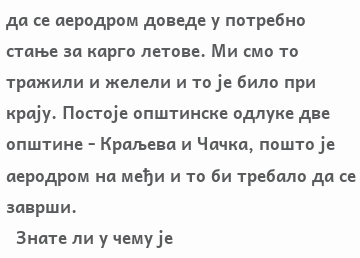да се аеродром доведе у потребно стање за карго летове. Ми смо то тражили и желели и то је било при крају. Постоје општинске одлуке две општине - Краљева и Чачка, пошто је аеродром на међи и то би требало да се заврши.
  Знате ли у чему је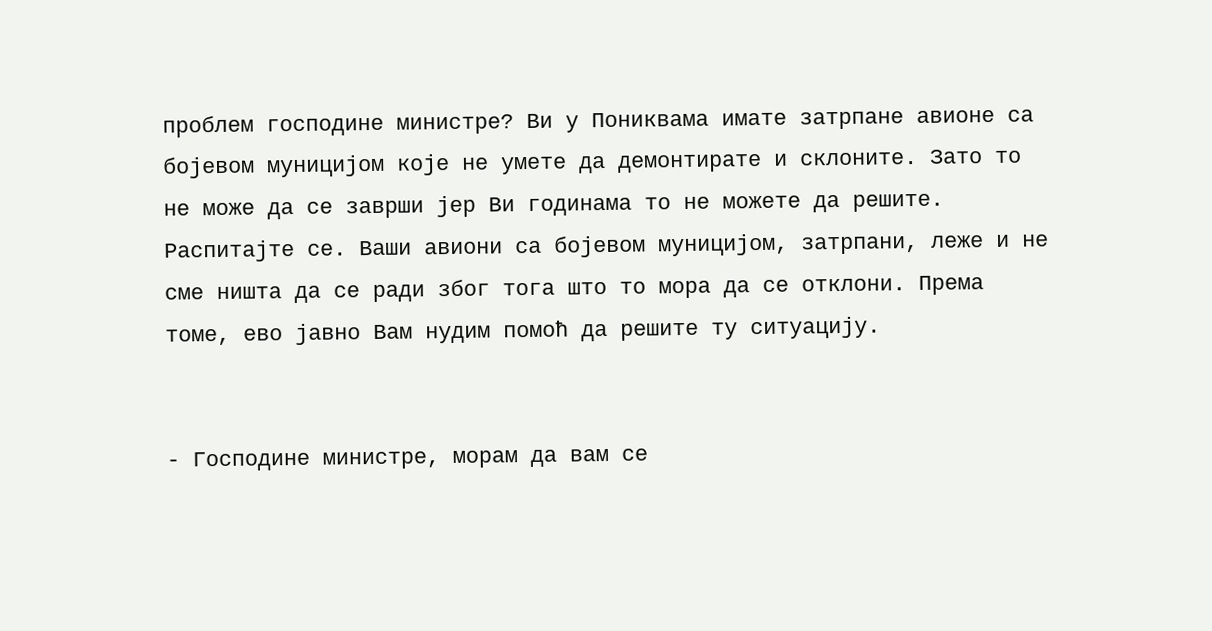проблем господине министре? Ви у Пониквама имате затрпане авионе са бојевом муницијом које не умете да демонтирате и склоните. Зато то не може да се заврши јер Ви годинама то не можете да решите. Распитајте се. Ваши авиони са бојевом муницијом, затрпани, леже и не сме ништа да се ради због тога што то мора да се отклони. Према томе, ево јавно Вам нудим помоћ да решите ту ситуацију.


- Господине министре, морам да вам се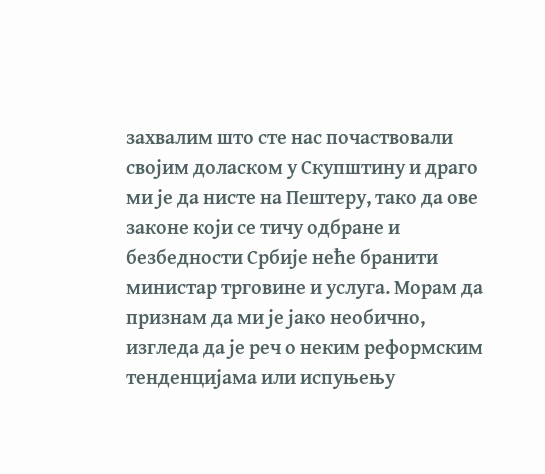захвалим што сте нас почаствовали својим доласком у Скупштину и драго ми је да нисте на Пештеру, тако да ове законе који се тичу одбране и безбедности Србије неће бранити министар трговине и услуга. Морам да признам да ми је јако необично, изгледа да је реч о неким реформским тенденцијама или испуњењу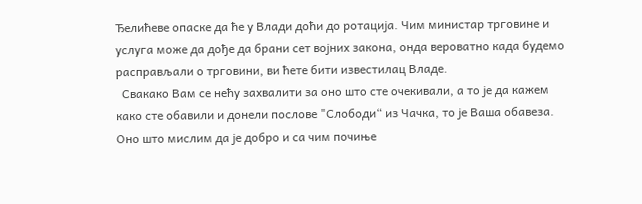Ђелићеве опаске да ће у Влади доћи до ротација. Чим министар трговине и услуга може да дође да брани сет војних закона, онда вероватно када будемо расправљали о трговини, ви ћете бити известилац Владе.
  Свакако Вам се нећу захвалити за оно што сте очекивали, а то је да кажем како сте обавили и донели послове "Слободи“ из Чачка, то је Ваша обавеза. Оно што мислим да је добро и са чим почиње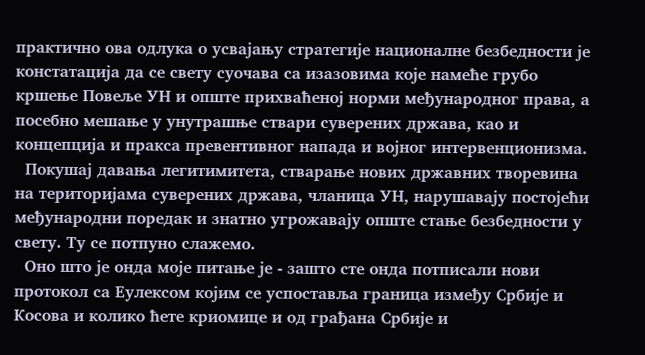практично ова одлука о усвајању стратегије националне безбедности је констатација да се свету суочава са изазовима које намеће грубо кршење Повеље УН и опште прихваћеној норми међународног права, а посебно мешање у унутрашње ствари суверених држава, као и концепција и пракса превентивног напада и војног интервенционизма.
  Покушај давања легитимитета, стварање нових државних творевина на територијама суверених држава, чланица УН, нарушавају постојећи међународни поредак и знатно угрожавају опште стање безбедности у свету. Ту се потпуно слажемо.
  Оно што је онда моје питање је - зашто сте онда потписали нови протокол са Еулексом којим се успоставља граница између Србије и Косова и колико ћете криомице и од грађана Србије и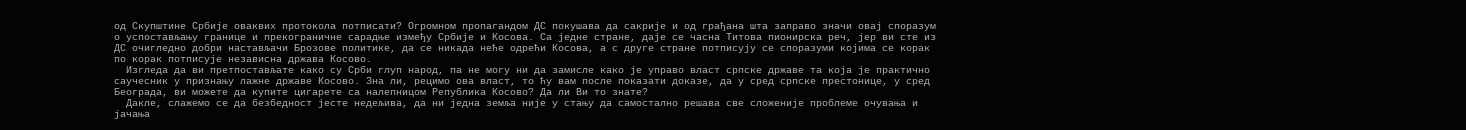од Скупштине Србије оваквих протокола потписати? Огромном пропагандом ДС покушава да сакрије и од грађана шта заправо значи овај споразум о успостављању границе и прекограничне сарадње између Србије и Косова. Са једне стране, даје се часна Титова пионирска реч, јер ви сте из ДС очигледно добри настављачи Брозове политике, да се никада неће одрећи Косова, а с друге стране потписују се споразуми којима се корак по корак потписује независна држава Косово.
  Изгледа да ви претпостављате како су Срби глуп народ, па не могу ни да замисле како је управо власт српске државе та која је практично саучесник у признању лажне државе Косово. Зна ли, рецимо ова власт, то ћу вам после показати доказе, да у сред српске престонице, у сред Београда, ви можете да купите цигарете са налепницом Република Косово? Да ли Ви то знате?
  Дакле, слажемо се да безбедност јесте недељива, да ни једна земља није у стању да самостално решава све сложеније проблеме очувања и јачања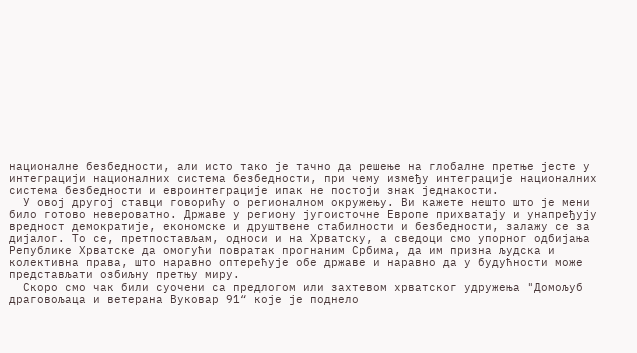националне безбедности, али исто тако је тачно да решење на глобалне претње јесте у интеграцији националних система безбедности, при чему између интеграције националних система безбедности и евроинтеграције ипак не постоји знак једнакости.
  У овој другој ставци говорићу о регионалном окружењу. Ви кажете нешто што је мени било готово невероватно. Државе у региону југоисточне Европе прихватају и унапређују вредност демократије, економске и друштвене стабилности и безбедности, залажу се за дијалог. То се, претпостављам, односи и на Хрватску, а сведоци смо упорног одбијања Републике Хрватске да омогући повратак прогнаним Србима, да им призна људска и колективна права, што наравно оптерећује обе државе и наравно да у будућности може представљати озбиљну претњу миру.
  Скоро смо чак били суочени са предлогом или захтевом хрватског удружења "Домољуб драговољаца и ветерана Вуковар 91“ које је поднело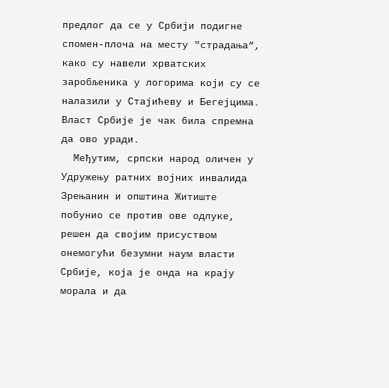предлог да се у Србији подигне спомен-плоча на месту "страдања“, како су навели хрватских заробљеника у логорима који су се налазили у Стајићеву и Бегејцима. Власт Србије је чак била спремна да ово уради.
  Међутим, српски народ оличен у Удружењу ратних војних инвалида Зрењанин и општина Житиште побунио се против ове одлуке, решен да својим присуством онемогући безумни наум власти Србије, која је онда на крају морала и да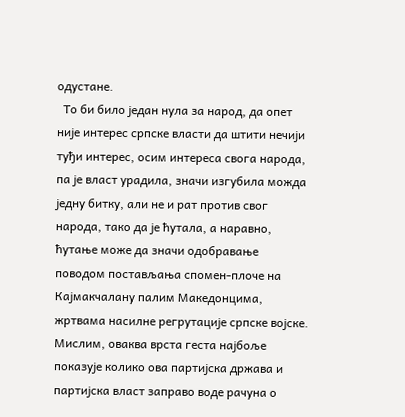одустане.
  То би било један нула за народ, да опет није интерес српске власти да штити нечији туђи интерес, осим интереса свога народа, па је власт урадила, значи изгубила можда једну битку, али не и рат против свог народа, тако да је ћутала, а наравно, ћутање може да значи одобравање поводом постављања спомен-плоче на Кајмакчалану палим Македонцима, жртвама насилне регрутације српске војске. Мислим, оваква врста геста најбоље показује колико ова партијска држава и партијска власт заправо воде рачуна о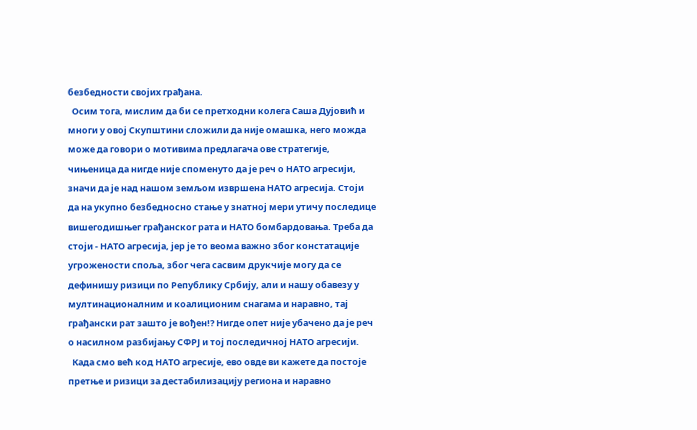безбедности својих грађана.
  Осим тога, мислим да би се претходни колега Саша Дујовић и многи у овој Скупштини сложили да није омашка, него можда може да говори о мотивима предлагача ове стратегије, чињеница да нигде није споменуто да је реч о НАТО агресији, значи да је над нашом земљом извршена НАТО агресија. Стоји да на укупно безбедносно стање у знатној мери утичу последице вишегодишњег грађанског рата и НАТО бомбардовања. Треба да стоји - НАТО агресија, јер је то веома важно због констатације угрожености споља, због чега сасвим друкчије могу да се дефинишу ризици по Републику Србију, али и нашу обавезу у мултинационалним и коалиционим снагама и наравно, тај грађански рат зашто је вођен!? Нигде опет није убачено да је реч о насилном разбијању СФРЈ и тој последичној НАТО агресији.
  Када смо већ код НАТО агресије, ево овде ви кажете да постоје претње и ризици за дестабилизацију региона и наравно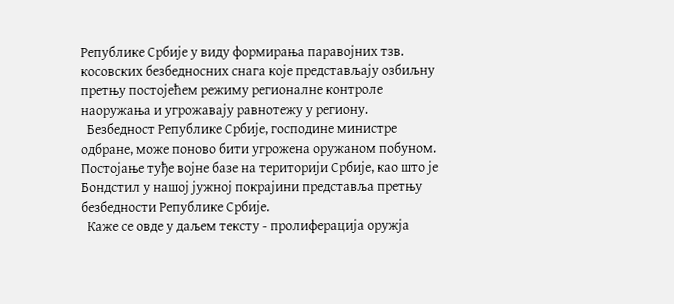Републике Србије у виду формирања паравојних тзв. косовских безбедносних снага које представљају озбиљну претњу постојећем режиму регионалне контроле наоружања и угрожавају равнотежу у региону.
  Безбедност Републике Србије, господине министре одбране, може поново бити угрожена оружаном побуном. Постојање туђе војне базе на територији Србије, као што је Бондстил у нашој јужној покрајини представља претњу безбедности Републике Србије.
  Каже се овде у даљем тексту - пролиферација оружја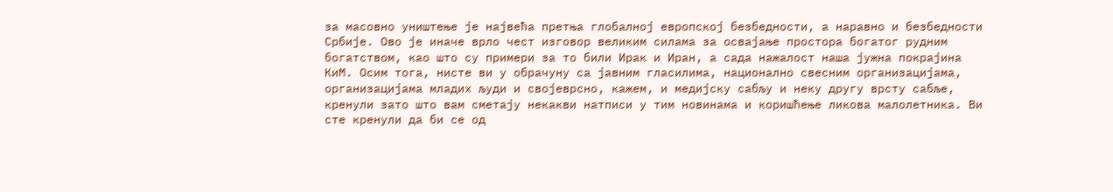за масовно уништење је највећа претња глобалној европској безбедности, а наравно и безбедности Србије. Ово је иначе врло чест изговор великим силама за освајање простора богатог рудним богатством, као што су примери за то били Ирак и Иран, а сада нажалост наша јужна покрајина КиМ. Осим тога, нисте ви у обрачуну са јавним гласилима, национално свесним организацијама, организацијама младих људи и својеврсно, кажем, и медијску сабљу и неку другу врсту сабље, кренули зато што вам сметају некакви натписи у тим новинама и коришћење ликова малолетника. Ви сте кренули да би се од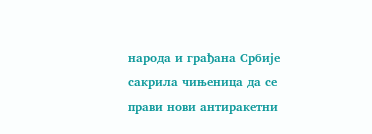народа и грађана Србије сакрила чињеница да се прави нови антиракетни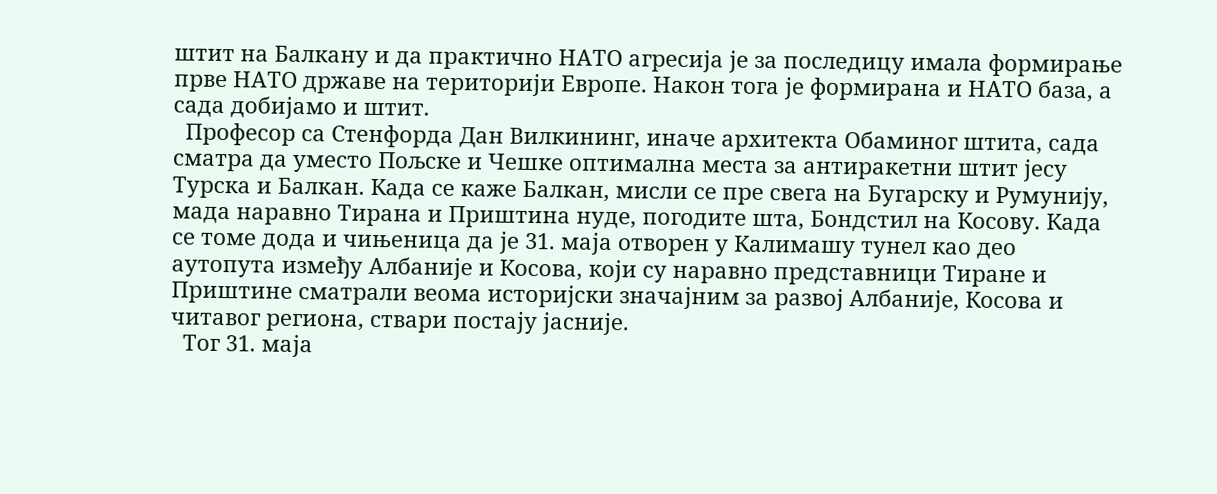штит на Балкану и да практично НАТО агресија је за последицу имала формирање прве НАТО државе на територији Европе. Након тога је формирана и НАТО база, а сада добијамо и штит.
  Професор са Стенфорда Дан Вилкининг, иначе архитекта Обаминог штита, сада сматра да уместо Пољске и Чешке оптимална места за антиракетни штит јесу Турска и Балкан. Када се каже Балкан, мисли се пре свега на Бугарску и Румунију, мада наравно Тирана и Приштина нуде, погодите шта, Бондстил на Косову. Када се томе дода и чињеница да је 31. маја отворен у Калимашу тунел као део аутопута између Албаније и Косова, који су наравно представници Тиране и Приштине сматрали веома историјски значајним за развој Албаније, Косова и читавог региона, ствари постају јасније.
  Тог 31. маја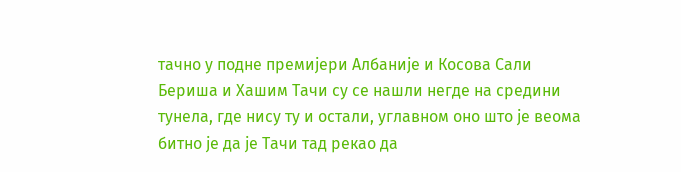тачно у подне премијери Албаније и Косова Сали Бериша и Хашим Тачи су се нашли негде на средини тунела, где нису ту и остали, углавном оно што је веома битно је да је Тачи тад рекао да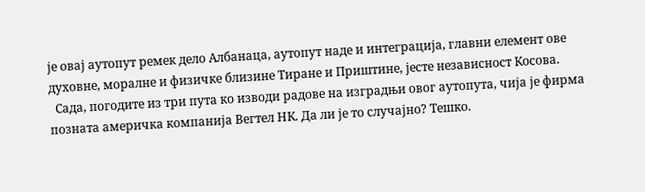је овај аутопут ремек дело Албанаца, аутопут наде и интеграција, главни елемент ове духовне, моралне и физичке близине Тиране и Приштине, јесте независност Косова.
  Сада, погодите из три пута ко изводи радове на изградњи овог аутопута, чија је фирма позната америчка компанија Вегтел НК. Да ли је то случајно? Тешко.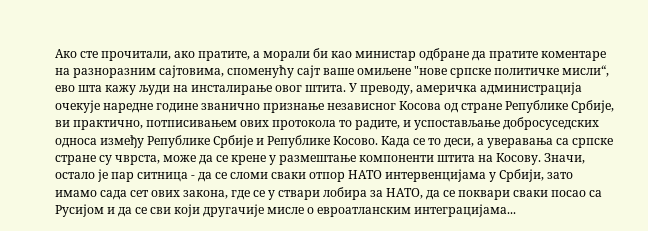Ако сте прочитали, ако пратите, а морали би као министар одбране да пратите коментаре на разноразним сајтовима, споменућу сајт ваше омиљене "нове српске политичке мисли“, ево шта кажу људи на инсталирање овог штита. У преводу, америчка администрација очекује наредне године званично признање независног Косова од стране Републике Србије, ви практично, потписивањем ових протокола то радите, и успостављање добросуседских односа између Републике Србије и Републике Косово. Када се то деси, а уверавања са српске стране су чврста, може да се крене у размештање компоненти штита на Косову. Значи, остало је пар ситница - да се сломи сваки отпор НАТО интервенцијама у Србији, зато имамо сада сет ових закона, где се у ствари лобира за НАТО, да се поквари сваки посао са Русијом и да се сви који другачије мисле о евроатланским интеграцијама...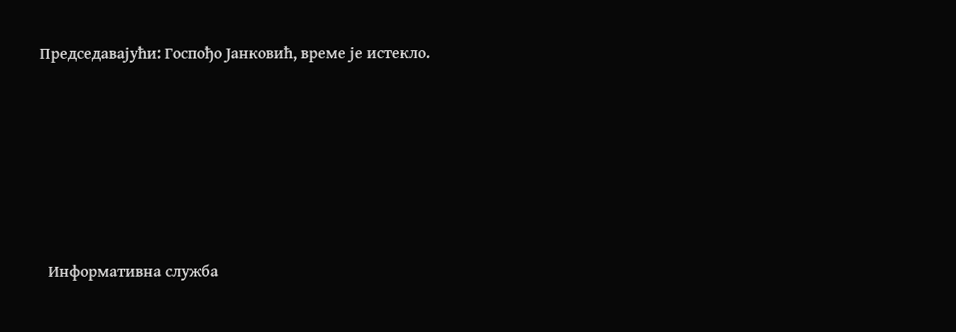Председавајући: Госпођо Јанковић, време је истекло.






  Информативна служба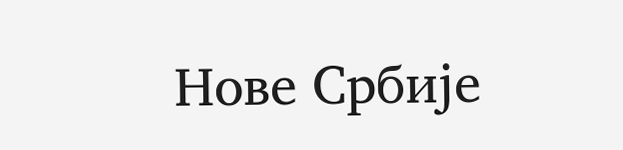Нове Србије